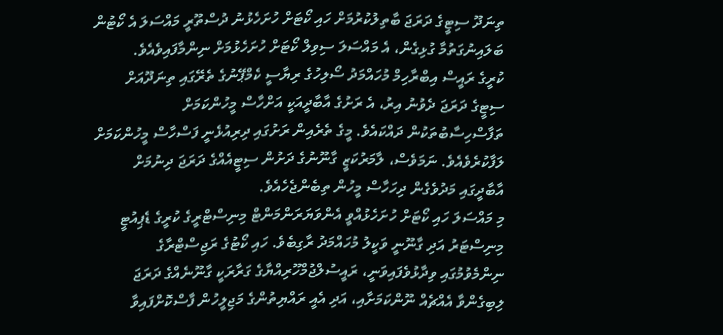ތިނަދޫ ސިޓީގެ ދަރަޖަ ބާތިލުކުރުމަށް ހައި ކޯޓަށް ހުށަހެޅުނު ދުސްތޫރީ މައްސަލަ އެ ކޯޓުން ބަލައިނުގަތުމާ ގުޅިގެން، އެ މައްސަލަ ސިވިލް ކޯޓަށް ހުށަހެޅުމަށް ނިންމާފައިވެއެވެ.
ކުރީގެ ރައީސް އިބްރާހިމް މުހައްމަދު ސޯލިހުގެ ރިޔާސީ ކެމްޕޭނުގެ ތެރޭގައި ތިނަދޫއަށް ސިޓީގެ ދަރަޖަ ދެވުނު އިރު، އެ ރަށުގެ އާބާދީއަކީ އަށްހާސް މީހުންކަމަށް ތަފާސްހިސާބުތަކުން ދައްކައެވެ. މީގެ ތެރެއިން ރަށުގައި ދިރިއުޅެނީ ފަސްހާސް މީހުންކަމަށް ލަފާކުރެވެއެވެ. ނަމަވެސް، ލާމަރުކަޒީ ގާނޫނުގެ ދަށުން ސިޓީއެއްގެ ދަރަޖަ ދިނުމަށް އާބާދީގައި މަދުވެގެން ދިހަހާސް މީހުން ތިބެންޖެހެއެވެ.
މި މައްސަލަ ހައި ކޯޓަށް ހުށަހެޅުއްވީ އެންވަޔަރަންމަންޓް މިނިސްޓްރީގެ ކުރީގެ ޑެޕިއުޓީ މިނިސްޓަރު އަދި ގާނޫނީ ވަކީލު މުހައްމަދު ރާގިބެވެ. ހައި ކޯޓުގެ ރަޖިސްޓްރާގެ ނިންމެވުމުގައި ވިދާޅުވެފައިވަނީ، ރައީސުލްޖުމްހޫރިއްޔާގެ ގަރާރަކީ ގާނޫނެއްގެ ދަރަޖަ ލިބިގެންވާ އެއްޗެއް ނޫންކަމަށާއި، އަދި އެއީ ރައްޔިތުންގެ މަޖިލީހުން ފާސްކޮށްފައިވާ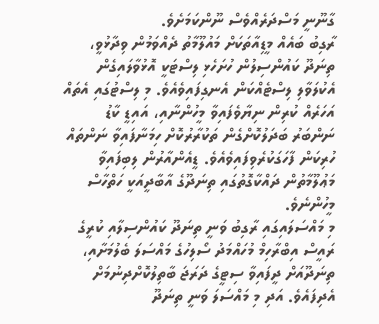ގާނޫނީ މަސްދަރެއްވެސް ނޫންކަމަށެވެ.
ރާގިބު ބައެއް މީޑިއާތަކަށް މައުލޫމާތު ދެއްވަމުން ވިދާޅުވީ، ތިނަދޫ ކައުންސިލުން ހުށަހެޅި ލިސްޓަކީ އޮޅުވާލައިގެން އެކުލަވާލި ލިސްޓެއްކަން އެނގިފައިވެއެވެ. މި ލިސްޓުގައި އެތައް އަހަރެއް ކުރިން ނިޔާވެފައިވާ މީހުންނާއި، އައިޑީ ކާޑު ނަންބަރު ބަދަލުކޮށްގެން ތަކުރާރުކޮށް ހިމަނާފައިވާ ނަންތައް ހުރިކަން ފާހަގަކުރެވިފައިވެއެވެ. ޑީއެންއާރުން ލިބިފައިވާ މަޢުލޫމާތުން ދައްކާގޮތުގައި ތިނަދޫގެ އާބާދީއަކީ ހަތްހާސް މީހުންނެވެ.
މި މައްސަލައިގައި ރާގިބު ވަނީ ތިނަދޫ ކައުންސިލާއި ކުރީގެ ރައީސް އިބްރާހިމް މުހައްމަދު ސޯލިހުގެ މައްސަލަ ބެލުމަށާއި، ތިނަދޫއަށް ދީފައިވާ ސިޓީގެ ދަރަޖަ ބާތިލުކޮށްދިނުމަށް އެދިފައެވެ. އަދި މި މައްސަލަ ވަނީ ތިނަދޫ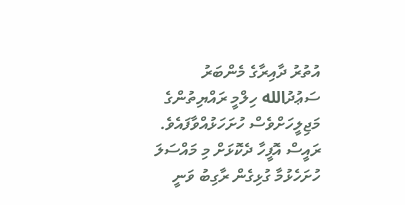އުތުރު ދާއިރާގެ މެންބަރު ސަޢުދުالله ހިލްމީ ރައްޔިތުންގެ މަޖިލީހަށްވެސް ހުށަހަޅުއްވާފައެވެ. ރައީސް އޮފީހާ ދެކޮޅަށް މި މައްސަލަ ހުށަހެޅުމާ ގުޅިގެން ރާގިބު ވަނީ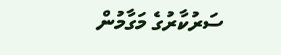ސަރުކާރުގެ މަގާމުން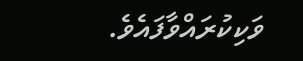ވަކިކުރައްވާފައެވެ.